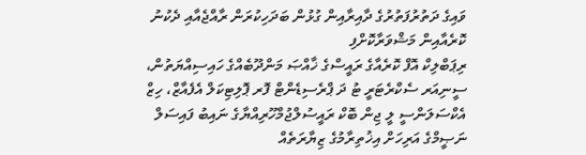ވައިގެ ދަތުރުފަތުރުގެ ދާއިރާއިން ގުޅުން ބަދަހިކުރަން ރާއްޖެއާއި ދެކުނު ކޮރެއާއިން މަޝްވަރާކޮށްފި
ރިޕަބްލިކް އޮފް ކޮރެއާގެ ރައީސްގެ ޚާއްޞަ މަންދޫބެއްގެ ހައިސިއްޔަތުން، ސީނިއަރ ސެކްރެޓަރީ ޓު ދަ ޕްރެސިޑެންޓް ފޮރ ޕޮލިޓިކަލް އެފެއާޒް، ހިޒް އެކްސަލަންސީ ލީ ޖިން ބޮކް ރައީސުލްޖުމްހޫރިއްޔާގެ ނައިބު ފައިސަލް ނަޞީމްގެ އަރިހަށް އިޚުތިރާމުގެ ޒިޔާރަތެއް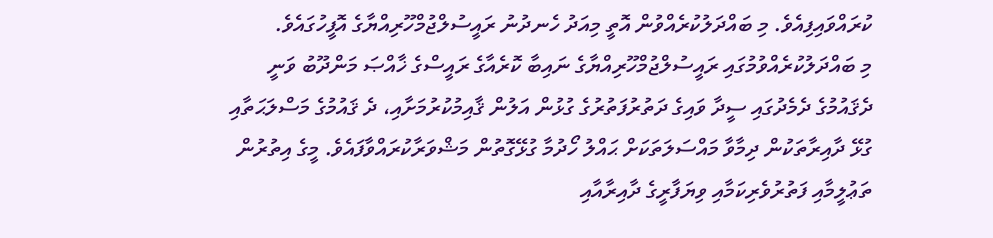ކުރައްވައިފިއެވެ. މި ބައްދަލުކުރެއްވުން އޮތީ މިއަދު ހެނދުނު ރައީސުލްޖުމްހޫރިއްޔާގެ އޮފީހުގައެވެ.
މި ބައްދަލުކުރެއްވުމުގައި ރައީސުލްޖުމްހޫރިއްޔާގެ ނައިބާ ކޮރެއާގެ ރައީސްގެ ޚާއްޞަ މަންދޫބު ވަނީ ދެޤައުމުގެ ދެމެދުގައި ސީދާ ވައިގެ ދަތުރުފަތުރުގެ ގުޅުން އަލުން ޤާއިމުކުރުމަށާއި، ދެ ޤައުމުގެ މަސްލަޙަތާއި ގުޅޭ ދާއިރާތަކުން ދިމާވާ މައްސަލަތަކަށް ޙައްލު ހޯދުމާ ގުޅޭގޮތުން މަޝްވަރާކުރައްވާފައެވެ. މީގެ އިތުރުން ތަޢުލީމާއި ފަތުރުވެރިކަމާއި ވިޔަފާރީގެ ދާއިރާއާއި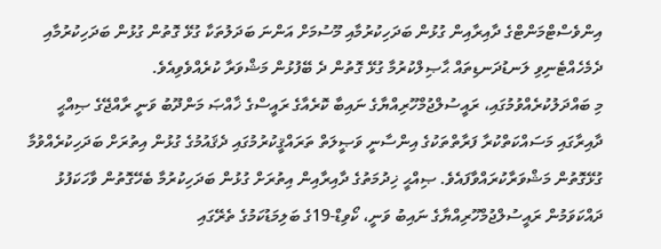އިންވެސްޓްމަންޓްގެ ދާއިރާއިން ގުޅުން ބަދަހިކުރުމާއި މޫސުމަށް އަންނަ ބަދަލުތަކާ ގުޅޭ ގޮތުން ގުޅުން ބަދަހިކުރުމާއި ދެމެހެއްޓެނިވި ލަނޑުދަނޑިތައް ޙާޞިލްކުރުމާ ގުޅޭ ގޮތުން ދެ ބޭފުޅުން މަޝްވަރާ ކުރެއްވެވިއެވެ.
މި ބައްދަލުކުރެއްވުމުގައި، ރައީސުލްޖުމްހޫރިއްޔާގެ ނައިބާ ކޮރެއާގެ ރައީސްގެ ޚާއްޞަ މަންދޫބު ވަނީ ރާއްޖޭގެ ޞިއްޙީ ދާއިރާގައި މަސައްކަތްކުރާ ފަރާތްތަކުގެ އިންސާނީ ވަޞީލަތް ތަރައްޤީކުރުމުގައި ދެޤައުމުގެ ގުޅުން އިތުރަށް ބަދަހިކުރެއްވުމާ ގުޅޭގޮތުން މަޝްވަރާކުރައްވާފައެވެ. ޞިއްޙީ ޚިދުމަތުގެ ދާއިރާއިން އިތުރަށް ގުޅުން ބަދަހިކުރުމާ ބެހޭގޮތުން ވާހަކަފުޅު ދައްކަވަމުން ރައީސުލްޖުމްހޫރިއްޔާގެ ނައިބު ވަނީ، ކޯވިޑް-19ގެ ބަލިމަޑުކަމުގެ ތެރޭގައި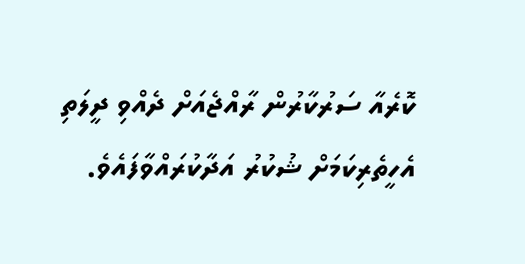ކޮރެއާ ސަރުކާރުން ރާއްޖެއަށް ދެއްވި ދީލަތި އެހީތެރިކަމަށް ޝުކުރު އަދާކުރައްވާފައެވެ.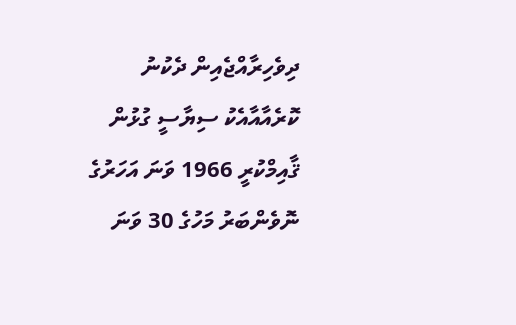ދިވެހިރާއްޖެއިން ދެކުނު ކޮރެއާއާއެކު ސިޔާސީ ގުޅުން ޤާއިމްކުރީ 1966 ވަނަ އަހަރުގެ ނޮވެންބަރު މަހުގެ 30 ވަނަ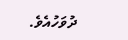ދުވަހުއެވެ.